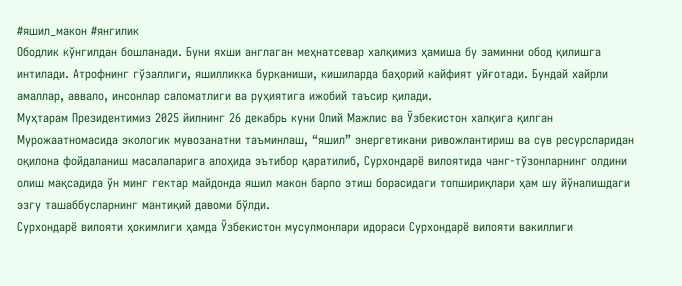#яшил_макон #янгилик
Ободлик кўнгилдан бошланади. Буни яхши англаган меҳнатсевар халқимиз ҳамиша бу заминни обод қилишга интилади. Атрофнинг гўзаллиги, яшилликка бурканиши, кишиларда баҳорий кайфият уйғотади. Бундай хайрли амаллар, аввало, инсонлар саломатлиги ва руҳиятига ижобий таъсир қилади.
Муҳтарам Президентимиз 2025 йилнинг 26 декабрь куни Олий Мажлис ва Ўзбекистон халқига қилган Мурожаатномасида экологик мувозанатни таъминлаш, “яшил” энергетикани ривожлантириш ва сув ресурсларидан оқилона фойдаланиш масалаларига алоҳида эътибор қаратилиб, Сурхондарё вилоятида чанг-тўзонларнинг олдини олиш мақсадида ўн минг гектар майдонда яшил макон барпо этиш борасидаги топшириқлари ҳам шу йўналишдаги эзгу ташаббусларнинг мантиқий давоми бўлди.
Сурхондарё вилояти ҳокимлиги ҳамда Ўзбекистон мусулмонлари идораси Сурхондарё вилояти вакиллиги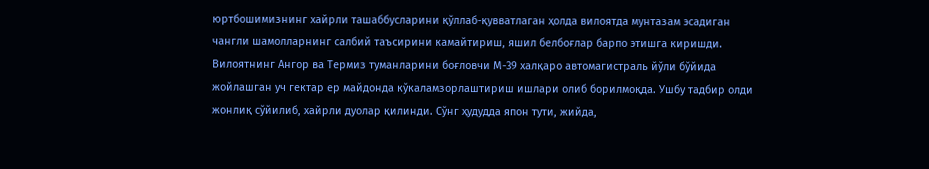юртбошимизнинг хайрли ташаббусларини қўллаб-қувватлаган ҳолда вилоятда мунтазам эсадиган чангли шамолларнинг салбий таъсирини камайтириш, яшил белбоғлар барпо этишга киришди. Вилоятнинг Ангор ва Термиз туманларини боғловчи М-39 халқаро автомагистраль йўли бўйида жойлашган уч гектар ер майдонда кўкаламзорлаштириш ишлари олиб борилмоқда. Ушбу тадбир олди жонлиқ сўйилиб, хайрли дуолар қилинди. Сўнг ҳудудда япон тути, жийда,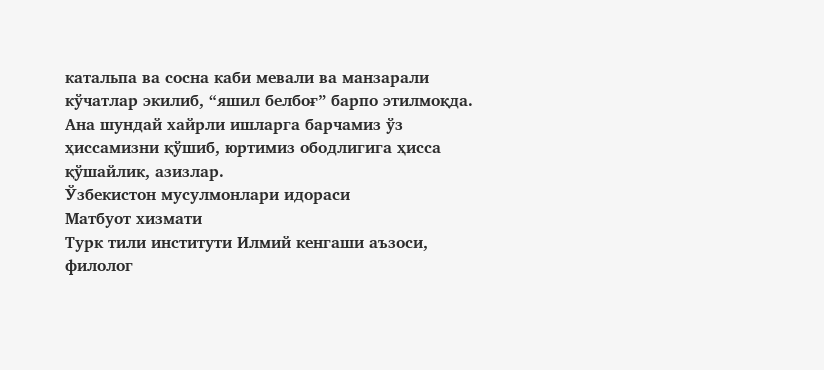катальпа ва сосна каби мевали ва манзарали кўчатлар экилиб, “яшил белбоғ” барпо этилмоқда.
Ана шундай хайрли ишларга барчамиз ўз ҳиссамизни қўшиб, юртимиз ободлигига ҳисса қўшайлик, азизлар.
Ўзбекистон мусулмонлари идораси
Матбуот хизмати
Турк тили институти Илмий кенгаши аъзоси, филолог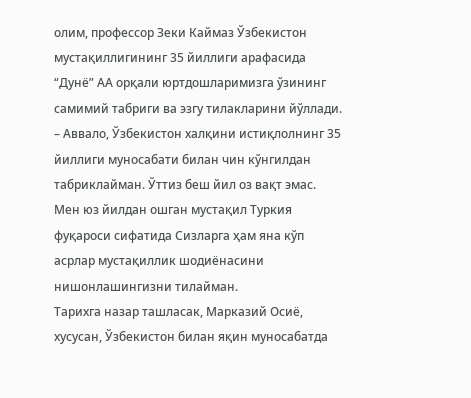олим, профессор Зеки Каймаз Ўзбекистон мустақиллигининг 35 йиллиги арафасида “Дунё” АА орқали юртдошларимизга ўзининг самимий табриги ва эзгу тилакларини йўллади.
– Аввало, Ўзбекистон халқини истиқлолнинг 35 йиллиги муносабати билан чин кўнгилдан табриклайман. Ўттиз беш йил оз вақт эмас. Мен юз йилдан ошган мустақил Туркия фуқароси сифатида Сизларга ҳам яна кўп асрлар мустақиллик шодиёнасини нишонлашингизни тилайман.
Тарихга назар ташласак, Марказий Осиё, хусусан, Ўзбекистон билан яқин муносабатда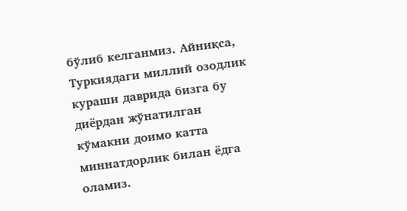бўлиб келганмиз. Айниқса, Туркиядаги миллий озодлик кураши даврида бизга бу диёрдан жўнатилган кўмакни доимо катта миннатдорлик билан ёдга оламиз.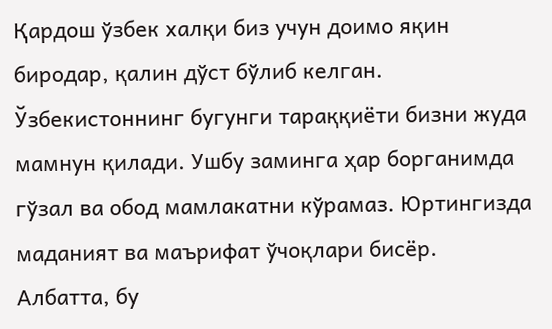Қардош ўзбек халқи биз учун доимо яқин биродар, қалин дўст бўлиб келган. Ўзбекистоннинг бугунги тараққиёти бизни жуда мамнун қилади. Ушбу заминга ҳар борганимда гўзал ва обод мамлакатни кўрамаз. Юртингизда маданият ва маърифат ўчоқлари бисёр. Албатта, бу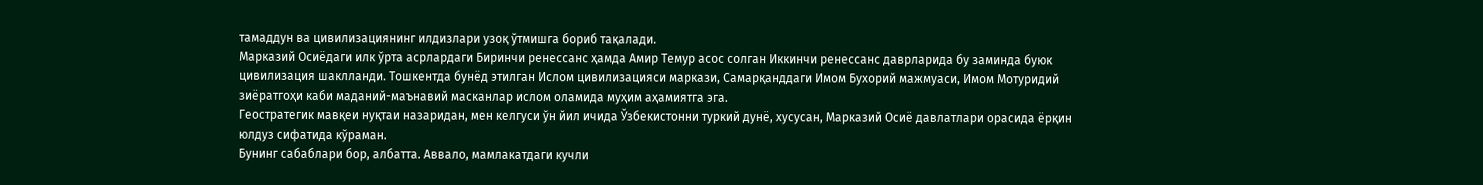тамаддун ва цивилизациянинг илдизлари узоқ ўтмишга бориб тақалади.
Марказий Осиёдаги илк ўрта асрлардаги Биринчи ренессанс ҳамда Амир Темур асос солган Иккинчи ренессанс даврларида бу заминда буюк цивилизация шаклланди. Тошкентда бунёд этилган Ислом цивилизацияси маркази, Самарқанддаги Имом Бухорий мажмуаси, Имом Мотуридий зиёратгоҳи каби маданий-маънавий масканлар ислом оламида муҳим аҳамиятга эга.
Геостратегик мавқеи нуқтаи назаридан, мен келгуси ўн йил ичида Ўзбекистонни туркий дунё, хусусан, Марказий Осиё давлатлари орасида ёрқин юлдуз сифатида кўраман.
Бунинг сабаблари бор, албатта. Аввало, мамлакатдаги кучли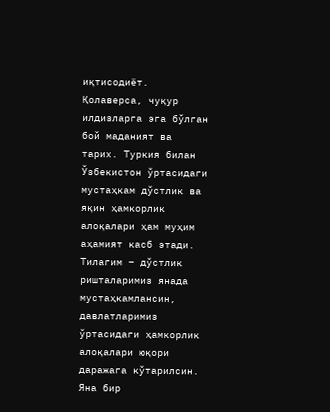иқтисодиёт. Қолаверса, чуқур илдизларга эга бўлган бой маданият ва тарих. Туркия билан Ўзбекистон ўртасидаги мустаҳкам дўстлик ва яқин ҳамкорлик алоқалари ҳам муҳим аҳамият касб этади.
Тилагим – дўстлик ришталаримиз янада мустаҳкамлансин, давлатларимиз ўртасидаги ҳамкорлик алоқалари юқори даражага кўтарилсин.
Яна бир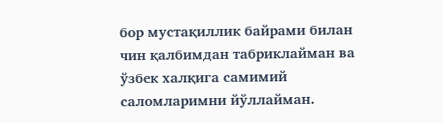бор мустақиллик байрами билан чин қалбимдан табриклайман ва ўзбек халқига самимий саломларимни йўллайман.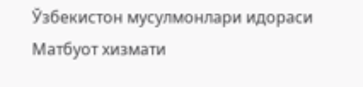Ўзбекистон мусулмонлари идораси Матбуот хизмати